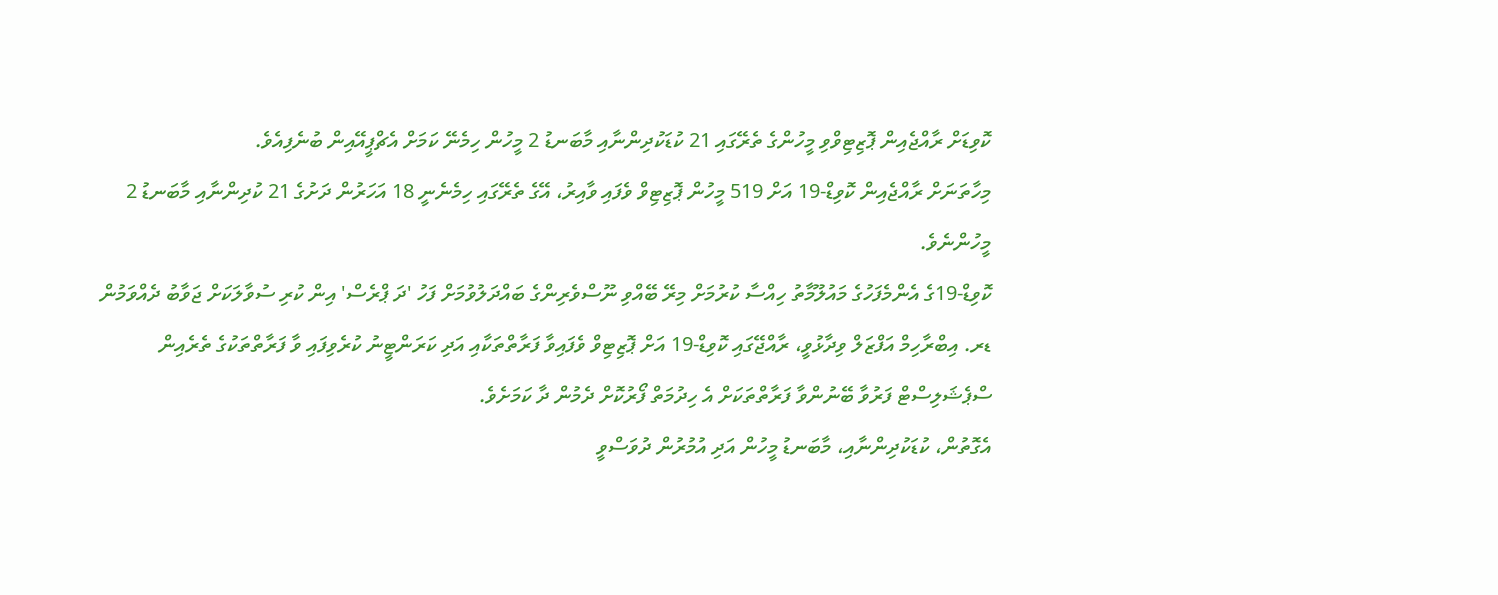ކޮވިޑަށް ރާއްޖެއިން ޕޮޒިޓިވްވި މީހުންގެ ތެރޭގައި 21 ކުޑަކުދިންނާއި މާބަނޑު 2 މީހުން ހިމެނޭ ކަމަށް އެޗްޕީއޭއިން ބުނެފިއެވެ.
މިހާތަނަށް ރާއްޖެއިން ކޮވިޑް-19 އަށް 519 މީހުން ޕޮޒިޓިވް ވެފައި ވާއިރު، އޭގެ ތެރޭގައި ހިމެނެނީ 18 އަހަރުން ދަށުގެ 21 ކުދިންނާއި މާބަނޑު 2 މީހުންނެވެ.
ކޮވިޑް-19ގެ އެންމެފަހުގެ މައުލޫމާތު ހިއްސާ ކުރުމަށް މިރޭ ބޭއްވި ނޫސްވެރިންގެ ބައްދަލުވުމަށް ފަހު 'ދަ ޕްރެސް' އިން ކުރި ސުވާލަކަށް ޖަވާބު ދެއްވަމުން ޑރ. އިބްރާހިމް އަފްޒަލް ވިދާޅުވީ، ރާއްޖޭގައި ކޮވިޑް-19 އަށް ޕޮޒިޓިވް ވެފައިވާ ފަރާތްތަކާއި އަދި ކަރަންޓީނު ކުރެވިފައި ވާ ފަރާތްތަކުގެ ތެރެއިން ސްޕެޝަލިސްޓް ފަރުވާ ބޭނުންވާ ފަރާތްތަކަށް އެ ހިދުމަތް ފޯރުކޮށް ދެމުން ދާ ކަމަށެވެ.
އެގޮތުން، ކުޑަކުދިންނާއި، މާބަނޑު މީހުން އަދި އުމުރުން ދުވަސްވީ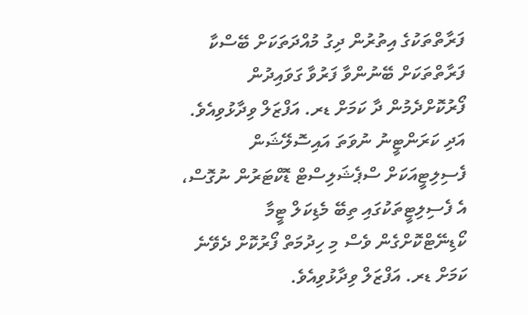ފަރާތްތަކުގެ އިތުރުން ދިގު މުއްދަތަކަށް ބޭސްކާ ފަރާތްތަކަށް ބޭނުންވާ ފަރުވާ ގަވައިދުން ފޯރުކޮށްދެމުން ދާ ކަމަށް ޑރ. އަފްޒަލް ވިދާޅުވިއެވެ. އަދި ކަރަންޓީނު ނުވަތަ އައިސޮލޭޝަން ފެސިލިޓީއަކަށް ސްޕެޝަލިސްޓް ޑޮކްޓަރުން ނުގޮސް، އެ ފެސިލިޓީތަކުގައި ތިބޭ މެޑިކަލް ޓީމާ ކޯޑިނޭޓްކޮށްގެން ވެސް މި ހިދުމަތް ފޯރުކޮށް ދެވޭނެ ކަމަށް ޑރ. އަފްޒަލް ވިދާޅުވިއެވެ.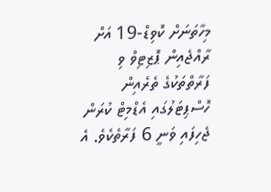މިހާތަނަށް ކޮވިޑް-19 އަށް ރާއްޖެއިން ޕޮޒިޓިވް ވި ފަރާތްތަކުގެ ތެރެއިން ހޮސްޕިޓަލުގައި އެޑްމިޓް ކުރަން ޖެހިފައި ވަނީ 6 ފަރާތެކެވެ. އެ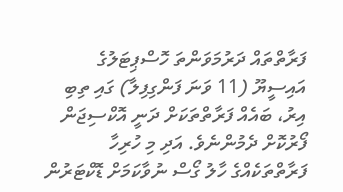ފަރާތްތައް ދަރުމަވަންތަ ހޮސްޕިޓަލުގެ އައިސީޔޫ (11 ވަނަ ފަންގިފިލާ) ގައި ތިބި އިރު، ބައެއް ފަރާތްތަކަށް ދަނީ އޮކްސިޖަން ފޯރުކޮށް ދެމުންނެވެ. އަދި މި ހުރިހާ ފަރާތްތަކެއްގެ ހާލު ގޯސް ނުވާކަމަށް ޑޮކްޓަރުން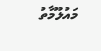މައުލޫމާތު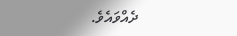ދެއްވައެވެ.